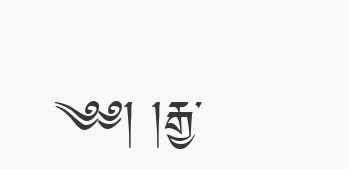༄༅། །རྒྱ་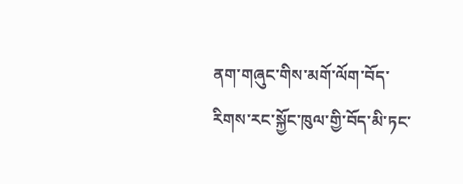ནག་གཞུང་གིས་མགོ་ལོག་བོད་རིགས་རང་སྐྱོང་ཁུལ་གྱི་བོད་མི་ཏང་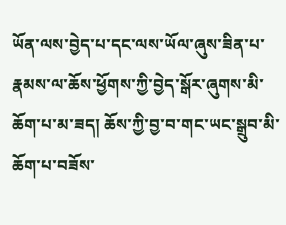ཡོན་ལས་བྱེད་པ་དང་ལས་ཡོལ་ཞུས་ཟིན་པ་རྣམས་ལ་ཆོས་ཕྱོགས་ཀྱི་བྱེད་སྒོར་ཞུགས་མི་ཆོག་པ་མ་ཟད། ཆོས་ཀྱི་བྱ་བ་གང་ཡང་སྒྲུབ་མི་ཆོག་པ་བཟོས་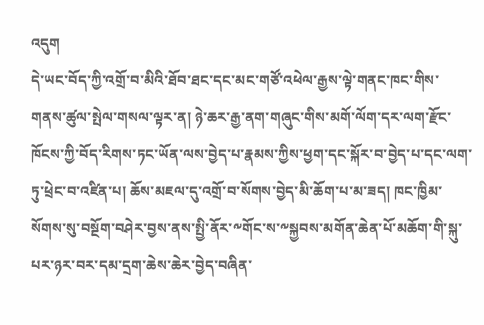འདུག
དེ་ཡང་བོད་ཀྱི་འགྲོ་བ་མིའི་ཐོབ་ཐང་དང་མང་གཙོ་འཕེལ་རྒྱས་ལྟེ་གནང་ཁང་གིས་གནས་ཚུལ་སྤེལ་གསལ་ལྟར་ན། ཉེ་ཆར་རྒྱ་ནག་གཞུང་གིས་མགོ་ལོག་དར་ལག་རྫོང་ཁོངས་ཀྱི་བོད་རིགས་ཏང་ཡོན་ལས་བྱེད་པ་རྣམས་ཀྱིས་ཕྱག་དང་སྐོར་བ་བྱེད་པ་དང་ལག་ཏུ་ཕྲེང་བ་འཛིན་པ། ཆོས་མཇལ་དུ་འགྲོ་བ་སོགས་བྱེད་མི་ཆོག་པ་མ་ཟད། ཁང་ཁྱིམ་སོགས་སུ་བསྔོག་བཤེར་བྱས་ནས་སྤྱི་ནོར་༸གོང་ས་༸སྐྱབས་མགོན་ཆེན་པོ་མཆོག་གི་སྐུ་པར་ཉར་བར་དམ་དྲག་ཆེས་ཆེར་བྱེད་བཞིན་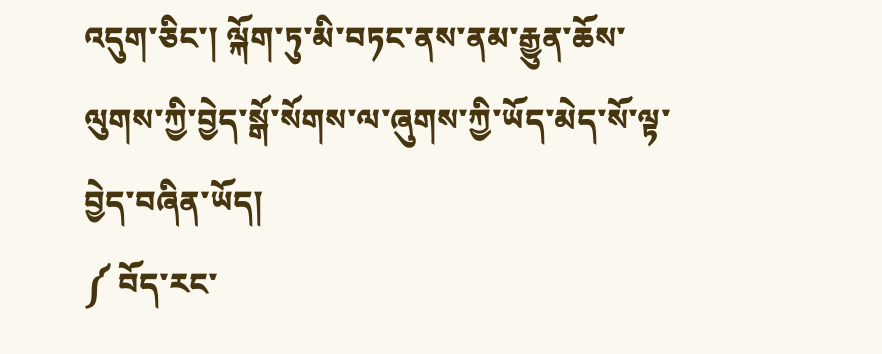འདུག་ཅིང་། ལྐོག་ཏུ་མི་བཏང་ནས་ནམ་རྒྱུན་ཆོས་ལུགས་ཀྱི་བྱེད་སྒོ་སོགས་ལ་ཞུགས་ཀྱི་ཡོད་མེད་སོ་ལྟ་བྱེད་བཞིན་ཡོད།
༼ བོད་རང་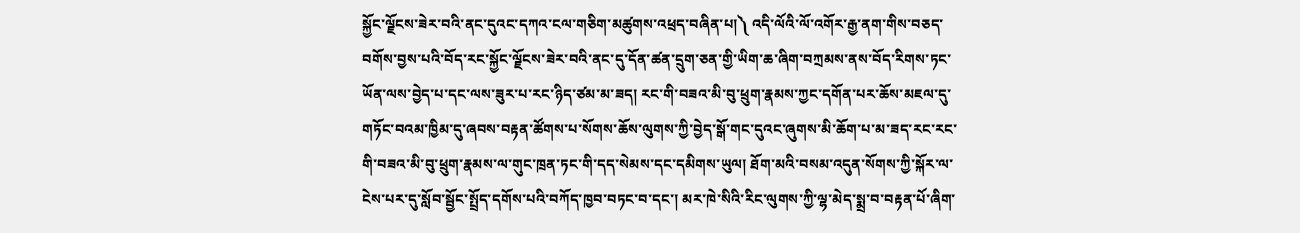སྐྱོང་ལྗོངས་ཟེར་བའི་ནང་དུའང་དཀའ་ངལ་གཅིག་མཚུགས་འཕྲད་བཞིན་པ།༽ འདི་ལོའི་ལོ་འགོར་རྒྱ་ནག་གིས་བཅད་བགོས་བྱས་པའི་བོད་རང་སྐྱོང་ལྗོངས་ཟེར་བའི་ནང་དུ་དོན་ཚན་དྲུག་ཅན་གྱི་ཡིག་ཆ་ཞིག་བཀྲམས་ནས་བོད་རིགས་ཏང་ཡོན་ལས་བྱེད་པ་དང་ལས་ཟུར་པ་རང་ཉིད་ཙམ་མ་ཟད། རང་གི་བཟའ་མི་བུ་ཕྲུག་རྣམས་ཀྱང་དགོན་པར་ཆོས་མཇལ་དུ་གཏོང་བའམ་ཁྱིམ་དུ་ཞབས་བརྟན་ཚོགས་པ་སོགས་ཆོས་ལུགས་ཀྱི་བྱེད་སྒོ་གང་དུའང་ཞུགས་མི་ཆོག་པ་མ་ཟད་རང་རང་གི་བཟའ་མི་བུ་ཕྲུག་རྣམས་ལ་གུང་ཁྲན་ཏང་གི་དད་སེམས་དང་དམིགས་ཡུལ། ཐོག་མའི་བསམ་འདུན་སོགས་ཀྱི་སྐོར་ལ་ངེས་པར་དུ་སློབ་སྦྱོང་སྤྲོད་དགོས་པའི་བཀོད་ཁྱབ་བཏང་བ་དང་། མར་ཁེ་སིའི་རིང་ལུགས་ཀྱི་ལྷ་མེད་སྨྲ་བ་བརྟན་པོ་ཞིག་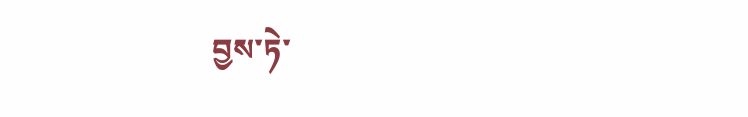བྱས་ཏེ་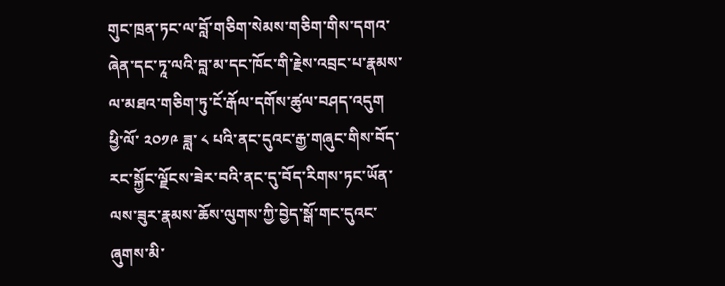གུང་ཁྲན་ཏང་ལ་བློ་གཅིག་སེམས་གཅིག་གིས་དགའ་ཞེན་དང་ཏཱ་ལའི་བླ་མ་དང་ཁོང་གི་རྗེས་འབྲང་པ་རྣམས་ལ་མཐའ་གཅིག་ཏུ་ངོ་རྒོལ་དགོས་ཚུལ་བཤད་འདུག
ཕྱི་ལོ་ ༢༠༡༩ ཟླ་ ༨ པའི་ནང་དུའང་རྒྱ་གཞུང་གིས་བོད་རང་སྐྱོང་ལྗོངས་ཟེར་བའི་ནང་དུ་བོད་རིགས་ཏང་ཡོན་ལས་ཟུར་རྣམས་ཆོས་ལུགས་ཀྱི་བྱེད་སྒོ་གང་དུའང་ཞུགས་མི་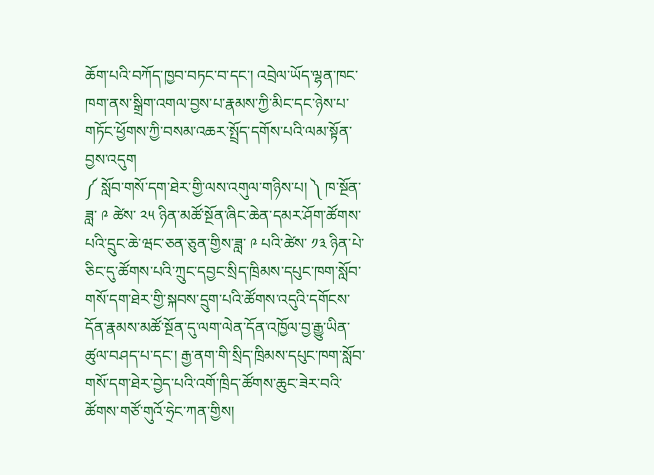ཆོག་པའི་བཀོད་ཁྱབ་བཏང་བ་དང་། འབྲེལ་ཡོད་ལྷན་ཁང་ཁག་ནས་སྒྲིག་འགལ་བྱས་པ་རྣམས་ཀྱི་མིང་དང་ཉེས་པ་གཏོང་ཕྱོགས་ཀྱི་བསམ་འཆར་སྤྲོད་དགོས་པའི་ལམ་སྟོན་བྱས་འདུག
༼ སློབ་གསོ་དག་ཐེར་གྱི་ལས་འགུལ་གཉིས་པ། ༽ ཁ་སྔོན་ཟླ་ ༩ ཚེས་ ༢༥ ཉིན་མཚོ་སྔོན་ཞིང་ཆེན་དམར་ཤོག་ཚོགས་པའི་དྲུང་ཆེ་ཝང་ཅན་ཅུན་གྱིས་ཟླ་ ༩ པའི་ཚེས་ ༡༣ ཉིན་པེ་ཅིང་དུ་ཚོགས་པའི་ཀྲུང་དབྱང་སྲིད་ཁྲིམས་དཔུང་ཁག་སློབ་གསོ་དག་ཐེར་གྱི་སྐབས་དྲུག་པའི་ཚོགས་འདུའི་དགོངས་དོན་རྣམས་མཚོ་སྔོན་དུ་ལག་ལེན་དོན་འཁྱོལ་བྱ་རྒྱུ་ཡིན་ཚུལ་བཤད་པ་དང་། རྒྱ་ནག་གི་སྲིད་ཁྲིམས་དཔུང་ཁག་སློབ་གསོ་དག་ཐེར་བྱེད་པའི་འགོ་ཁྲིད་ཚོགས་ཆུང་ཟེར་བའི་ཚོགས་གཙོ་གུའོ་ཧྲེང་ཀན་གྱིས།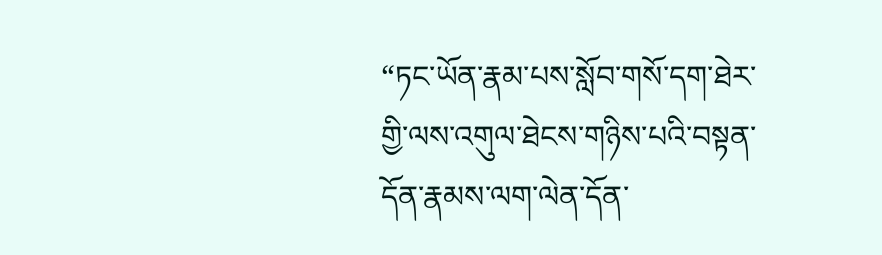“ཏང་ཡོན་རྣམ་པས་སློབ་གསོ་དག་ཐེར་གྱི་ལས་འགུལ་ཐེངས་གཉིས་པའི་བསྟན་དོན་རྣམས་ལག་ལེན་དོན་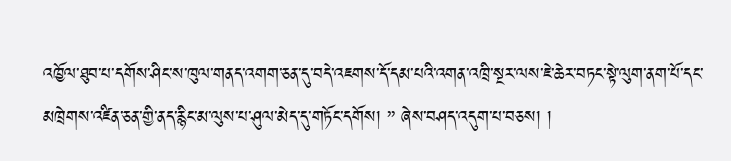འཁྱོལ་ཐུབ་པ་དགོས་ཤིང་ས་ཁུལ་གནད་འགག་ཅན་དུ་བདེ་འཇགས་དོ་དམ་པའི་འགན་འཁྲི་སྔར་ལས་ཇེ་ཆེར་བཏང་སྟེ་ལུག་ནག་པོ་དང་མཁྲེགས་འཛིན་ཅན་གྱི་ནད་རྙིང་མ་ལུས་པ་ཤུལ་མེད་དུ་གཏོང་དགོས། ” ཞེས་བཤད་འདུག་པ་བཅས། །